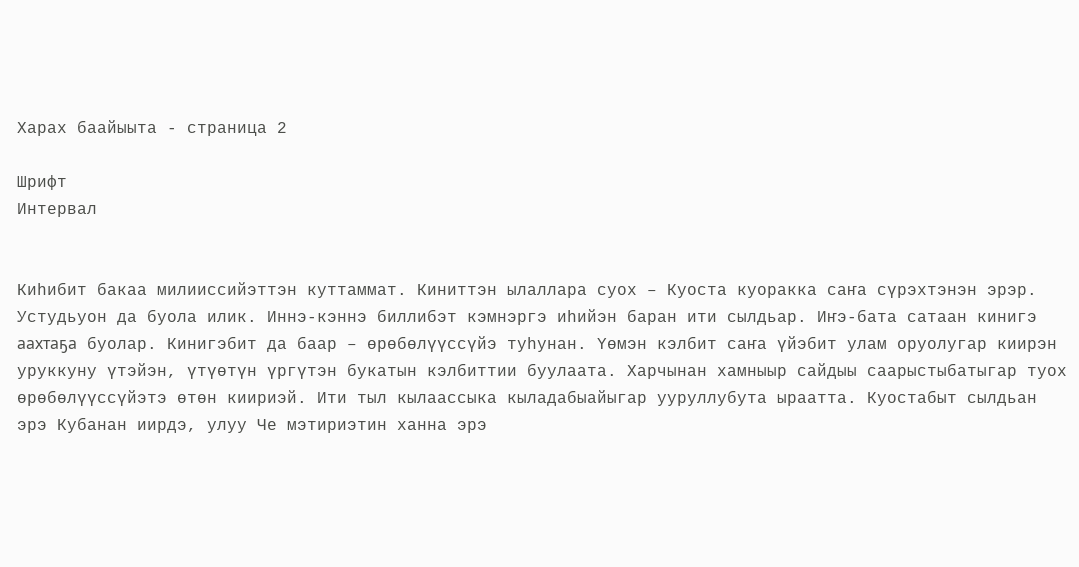Харах баайыыта - страница 2

Шрифт
Интервал


Киһибит бакаа милииссийэттэн куттаммат. Киниттэн ылаллара суох – Куоста куоракка саҥа сүрэхтэнэн эрэр. Устудьуон да буола илик. Иннэ-кэннэ биллибэт кэмнэргэ иһийэн баран ити сылдьар. Иҥэ-бата сатаан кинигэ аахтаҕа буолар. Кинигэбит да баар – өрөбөлүүссүйэ туһунан. Үөмэн кэлбит саҥа үйэбит улам оруолугар киирэн уруккуну үтэйэн, үтүөтүн үргүтэн букатын кэлбиттии буулаата. Харчынан хамныыр сайдыы саарыстыбатыгар туох өрөбөлүүссүйэтэ өтөн киириэй. Ити тыл кылаассыка кыладабыайыгар ууруллубута ыраатта. Куостабыт сылдьан эрэ Кубанан иирдэ, улуу Че мэтириэтин ханна эрэ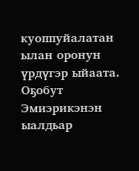куоппуйалатан ылан оронун үрдүгэр ыйаата. Оҕобут Эмиэрикэнэн ыалдьар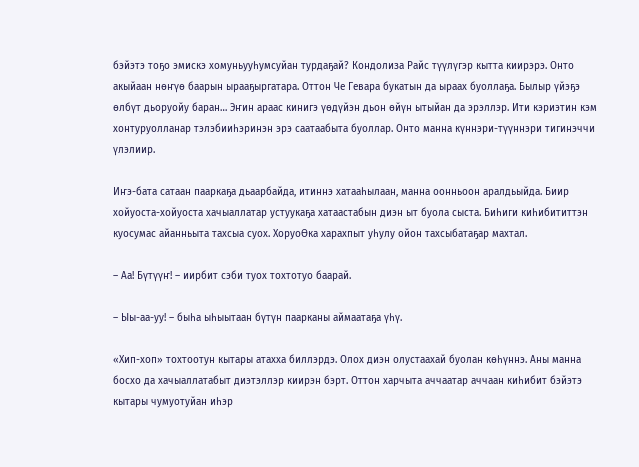бэйэтэ тоҕо эмискэ хомуньууһумсуйан турдаҕай? Кондолиза Райс түүлүгэр кытта киирэрэ. Онто акыйаан нөҥүө баарын ырааҕыргатара. Оттон Че Гевара букатын да ыраах буоллаҕа. Былыр үйэҕэ өлбүт дьоруойу баран… Эҥин араас кинигэ үөдүйэн дьон өйүн ытыйан да эрэллэр. Ити кэриэтин кэм хонтуруолланар тэлэбииһэринэн эрэ саатаабыта буоллар. Онто манна күннэри-түүннэри тигинэччи үлэлиир.

Иҥэ-бата сатаан пааркаҕа дьаарбайда, итиннэ хатааһылаан, манна оонньоон аралдьыйда. Биир хойуоста-хойуоста хачыаллатар устуукаҕа хатаастабын диэн ыт буола сыста. Биһиги киһибититтэн куосумас айанньыта тахсыа суох. ХоруоӨка харахпыт уһулу ойон тахсыбатаҕар махтал.

– Аа! Бүтүүҥ! – иирбит сэби туох тохтотуо баарай.

– Ыы-аа-уу! – быһа ыһыытаан бүтүн паарканы аймаатаҕа үһү.

«Хип-хоп» тохтоотун кытары атахха биллэрдэ. Олох диэн олустаахай буолан көһүннэ. Аны манна босхо да хачыаллатабыт диэтэллэр киирэн бэрт. Оттон харчыта аччаатар аччаан киһибит бэйэтэ кытары чумуотуйан иһэр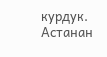курдук. Астанан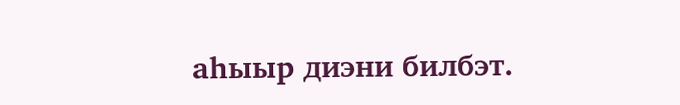аһыыр диэни билбэт.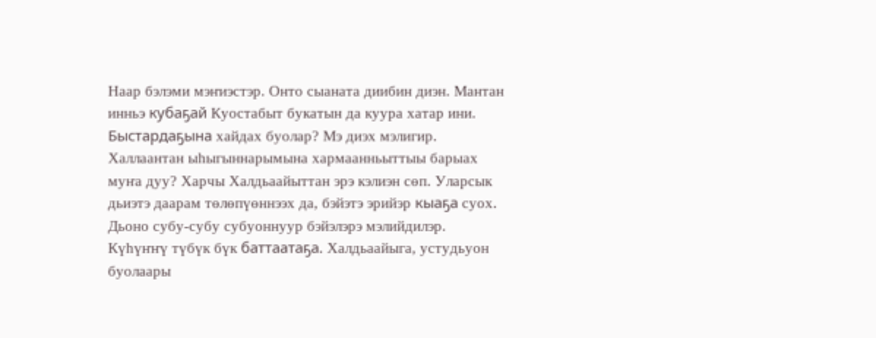Наар бэлэми мэҥиэстэр. Онто сыаната диибин диэн. Мантан инньэ кубаҕай Куостабыт букатын да куура хатар ини. Быстардаҕына хайдах буолар? Мэ диэх мэлигир. Халлаантан ыһыгыннарымына хармаанньыттыы барыах муҥа дуу? Харчы Халдьаайыттан эрэ кэлиэн сөп. Уларсык дьиэтэ даарам төлөпүөннээх да, бэйэтэ эрийэр кыаҕа суох. Дьоно субу-субу субуоннуур бэйэлэрэ мэлийдилэр. Күһүҥҥү түбүк бүк баттаатаҕа. Халдьаайыга, устудьуон буолаары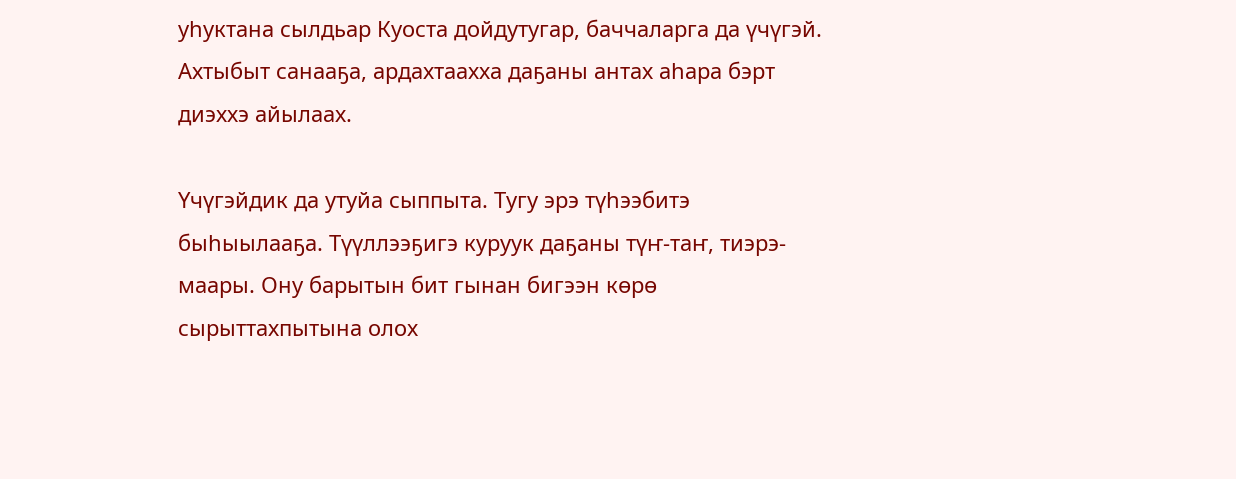уһуктана сылдьар Куоста дойдутугар, баччаларга да үчүгэй. Ахтыбыт санааҕа, ардахтаахха даҕаны антах аһара бэрт диэххэ айылаах.

Үчүгэйдик да утуйа сыппыта. Тугу эрэ түһээбитэ быһыылааҕа. Түүллээҕигэ куруук даҕаны түҥ-таҥ, тиэрэ-маары. Ону барытын бит гынан бигээн көрө сырыттахпытына олох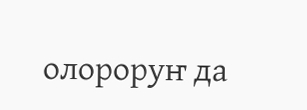олороруҥ да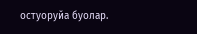остуоруйа буолар.